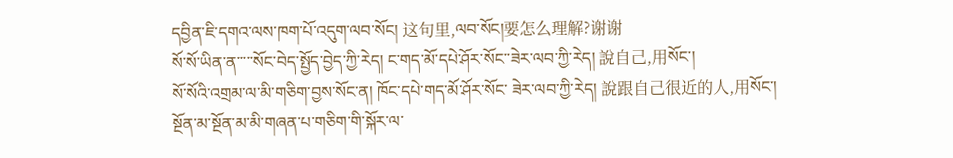དབྱིན་ཇི་དགའ་ལས་ཁག་པོ་འདུག་ལབ་སོང། 这句里,ལབ་སོང།要怎么理解?谢谢
སོ་སོ་ཡིན་ན་་་་་སོང་བེད་སྤྱོད་བྱེད་ཀྱི་རེད། ང་གད་མོ་དཔེ་ཤོར་སོང་་ཟེར་ལབ་ཀྱི་རེད། 說自己,用སོང་།
སོ་སོའི་འགྲམ་ལ་མི་གཅིག་བྱས་སོང་ན། ཁོང་དཔེ་གད་མོ་ཤོར་སོང་ ཟེར་ལབ་ཀྱི་རེད། 說跟自己很近的人,用སོང་།
སྔོན་མ་སྔོན་མ་མི་གཞན་པ་གཅིག་གི་སྐོར་ལ་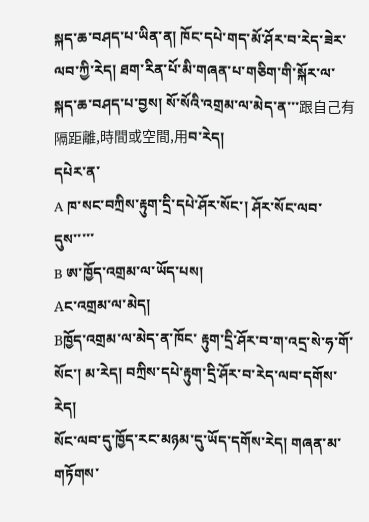སྐད་ཆ་བཤད་པ་ཡིན་ན། ཁོང་དཔེ་གད་མོ་ཤོར་བ་རེད་ཟེར་ལབ་ཀྱི་རེད། ཐག་རིན་པོ་མི་གཞན་པ་གཅིག་གི་སྐོར་ལ་སྐད་ཆ་བཤད་པ་བྱས། སོ་སོའི་འགྲམ་ལ་མེད་ན་་་跟自己有隔距離,時間或空間,用བ་རེད།
དཔེར་ན་
A ཁ་སང་བཀྲིས་རྟུག་དྲི་དཔེ་ཤོར་སོང་། ཤོར་སོང་ལབ་དུས་་་་་
B ཨ་ཁྱོད་འགྲམ་ལ་ཡོད་པས།
Aང་འགྲམ་ལ་མེད།
Bཁྱོད་འགྲམ་ལ་མེད་ན་ཁོང་ རྟུག་དྲི་ཤོར་བ་ག་འདྲ་སེ་ཧ་གོ་སོང་། མ་རེད། བཀྲིས་དཔེ་རྟུག་དྲི་ཤོར་བ་རེད་ལབ་དགོས་རེད།
སོང་ལབ་དུ་ཁྱོད་རང་མཉམ་དུ་ཡོད་དགོས་རེད། གཞན་མ་གཏོགས་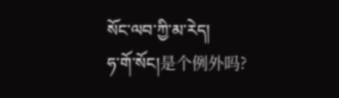སོང་ལབ་ཀྱི་མ་རེད།
ཧ་གོ་སོང།是个例外吗?